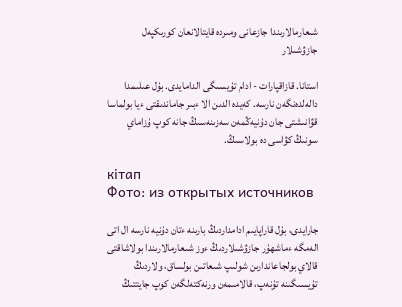شىعارمالارىندا جازعانى ومىردە قايتالانعان كورىكپەل جازۋشىلار

استانا. قازاقپارات - ادام تۇيسىگى الدامايدى. بۇل عىلىمدا دالەلدەنگەن نارسە. كەيدە الدىن الا ءبىر جاماندىقتى ءيا بولماسا قۋانىشتى جان دۇنيەڭمەن سەزىنەسىڭ جانە كوپ ۇزاماي سونىڭ كۋاسى دە بولاسىڭ.

кітап
Фото: из открытых источников

جارايدى، بۇل قاراپايىم ادامداردىڭ بارىنە ءتان دۇنيە نارسە ال اتى الەمگە ءماشهۇر جازۋشىلاردىڭ ءوز شىعارمالارىندا بولاشاقتى قالاي بولجاعاندارىن شولىپ شىعاتىن بولساق، ولاردىڭ تۇيسىگىنە تۇنەپ، قالامىمەن ورنەكتەلگەن كوپ جايتتىڭ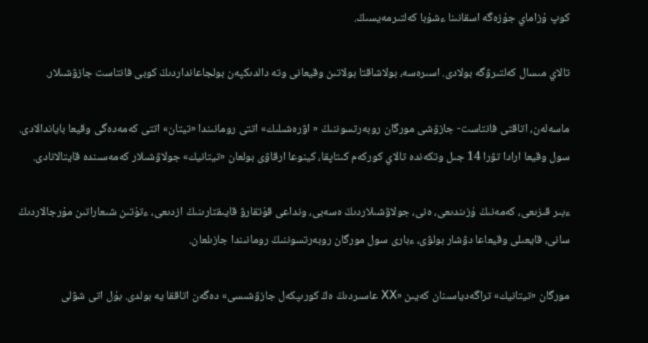كوپ ۇزاماي جۇزەگە اسقانىنا ءشۇبا كەلتىرمەيسىڭ.

تالاي مىسال كەلتىرۋگە بولادى. اسىرەسە، بولاشاقتا بولاتىن وقيعانى وتە دالدىكپەن بولجاعانداردىڭ كوبى فانتاست جازۋشىلار.

ماسەلەن، اتاقتى فانتاست- جازۋشى مورگان روبەرتسوننىڭ « اۋرەشىلىك» اتتى رومانىندا «تيتان» اتتى كەمەدەگى وقيعا باياندالادى. سول وقيعا ارادا تۋرا 14 جىل وتكەندە تالاي كوركەم كىتاپقا، كينوعا ارقاۋى بولعان «تيتانيك» جولاۋشىلار كەمەسىندە قايتالانادى.

ءبىر قىزىعى، كەمەنىڭ ۇزىندىعى، ەنى، جولاۋشىلاردىڭ ەسەبى، ونداعى قۇتقارۋ قايىقتارىنىڭ ازدىعى، ءتۇتىن شىعاراتىن مۇرجالاردىڭ سانى، قايعىلى وقيعاعا دۋشار بولۋى، ءبارى سول مورگان روبەرتسوننىڭ رومانىندا جازىلعان.

مورگان «تيتانيك» تراگەدياسىنان كەيىن «ⅩⅩ عاسىردىڭ ەڭ كورىپكەل جازۋشىسى» دەگەن اتاققا يە بولدى. بۇل اتى شۋلى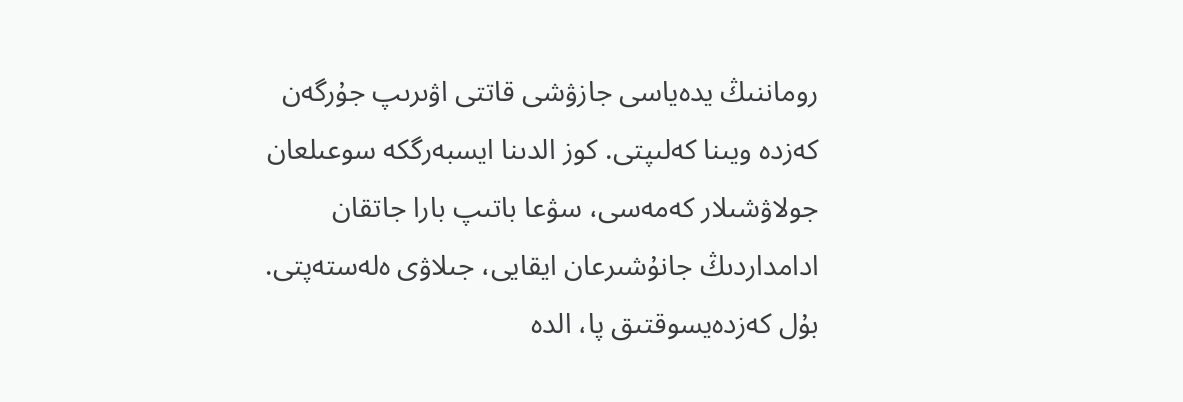روماننىڭ يدەياسى جازۋشى قاتتى اۋىرىپ جۇرگەن كەزدە ويىنا كەلىپتى. كوز الدىنا ايسبەرگكە سوعىلعان جولاۋشىلار كەمەسى، سۋعا باتىپ بارا جاتقان ادامداردىڭ جانۇشىرعان ايقايى، جىلاۋى ەلەستەپتى. بۇل كەزدەيسوقتىق پا، الدە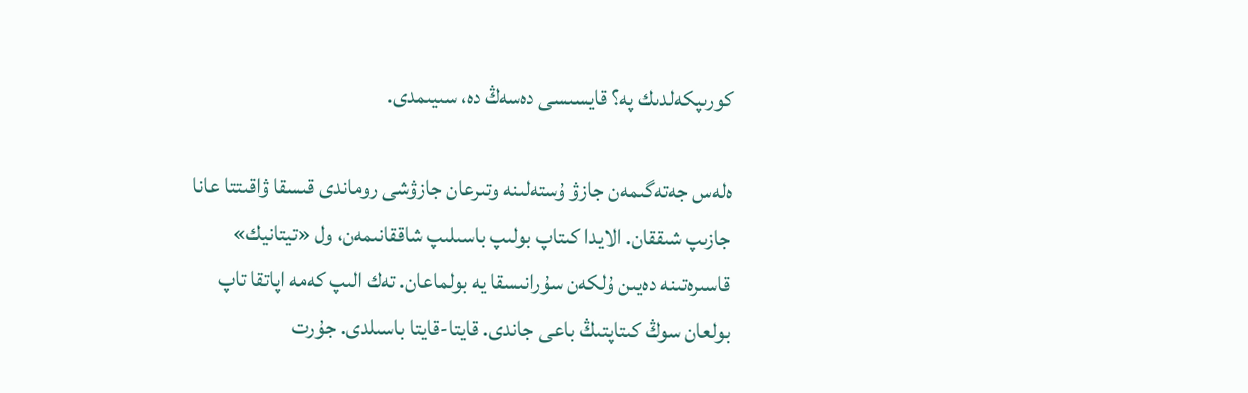كورىپكەلدىك پە؟ قايسىسى دەسەڭ دە، سىيىمدى.

ەلەس جەتەگىمەن جازۋ ۇستەلىنە وتىرعان جازۋشى روماندى قىسقا ۋاقىتتا عانا جازىپ شىققان. الايدا كىتاپ بولىپ باسىلىپ شاققانىمەن، ول «تيتانيك» قاسىرەتىنە دەيىن ۇلكەن سۇرانىسقا يە بولماعان. تەك الىپ كەمە اپاتقا تاپ بولعان سوڭ كىتاپتىڭ باعى جاندى. قايتا-قايتا باسىلدى. جۇرت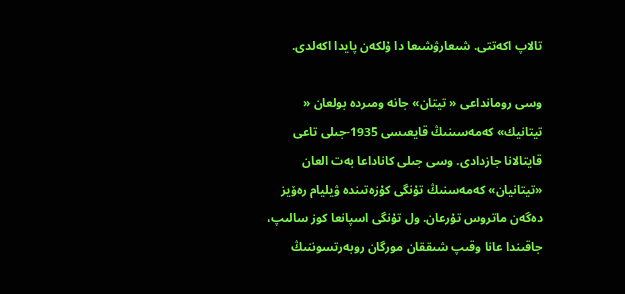تالاپ اكەتتى. شىعارۋشىعا دا ۇلكەن پايدا اكەلدى.

وسى رومانداعى « تيتان» جانە ومىردە بولعان « تيتانيك» كەمەسىنىڭ قايعىسى 1935-جىلى تاعى قايتالانا جازدادى. وسى جىلى كاناداعا بەت العان «تيتانيان» كەمەسنىڭ تۇنگى كۇزەتىندە ۋيليام رەۆيز دەگەن ماتروس تۇرعان. ول تۇنگى اسپانعا كوز سالىپ، جاقىندا عانا وقىپ شىققان مورگان روبەرتسوننىڭ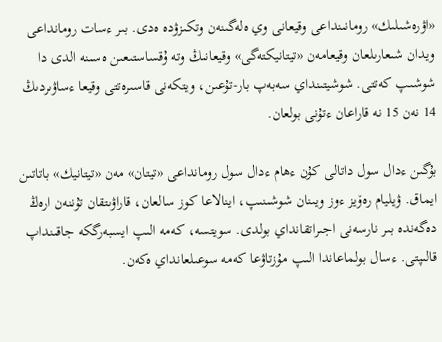«اۋرەشىلىك» رومانىنداعى وقيعانى وي ەلەگىنەن وتكىزۋدە ەدى. بىر ءسات رومانداعى ويدان شىعارىلعان وقيعامەن «تيتانيكتەگى» وقيعانىڭ وتە ۇقساستىعىن ەسىنە الدى دا شوشىپ كەتتى. شوشيتىنداي سەبەپ بار-تۇعىن، ويتكەنى قاسىرەتتى وقيعا ءساۋىردىڭ 14 نەن 15 نە قاراعان ءتۇنى بولعان.

بۇگىن ءدال سول داتالى كۇن ءهام ءدال سول رومانداعى «تيتان» مەن «تيتانيك» باتاتىن ايماق. ۋيليام رەۆيز ءوز ويىنان شوشىنىپ، اينالاعا كوز سالعان، قاراۋىتقان تۇننەن ارەڭ دەگەندە بىر نارسەنى اجىراتقانداي بولدى. سويتسە، كەمە الىپ ايسبەرگكە جاقىنداپ قالىپتى. ءسال بولماعاندا الىپ مۇزتاۋعا كەمە سوعىلعانداي ەكەن.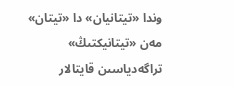وندا «تيتانيان» دا «تيتان» مەن «تيتانيكتىڭ» تراگەدياسىن قايتالار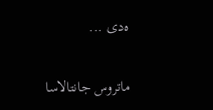ەدى ...

ماتروس جانتالاسا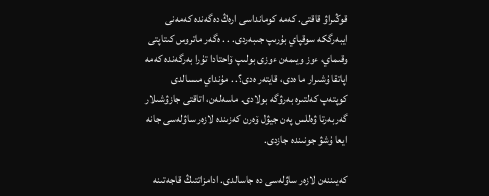قوڭىراۋ قاقتى. كەمە كومانداسى ارەڭ دەگەندە كەمەنى ايبەرگكە سوقپاي بۇرىپ جىبەردى. . . ەگەر ماتروس كىتاپتى وقىماي، ءوز ويىمەن ءوزى بولىپ ۆاحتادا تۇرا بەرگەندە كەمە اپاتقا ۇشىرار ما ەدى، قايتەر ەدى؟. . مۇنداي مىسالدى كوپتەپ كەلتىرە بەرۋگە بولادى. ماسەلەن، اتاقتى جازۋشىلار گەربەرتا ۋەللس پەن جيۋل ۆەرن كەزىندە لازەر ساۋلەسى جانە ايعا ۇشۋ جونىندە جازدى.

كەيىننەن لازەر ساۋلەسى دە جاسالدى. ادامزاتتىڭ قاجەتىنە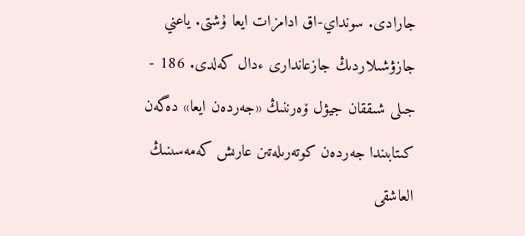جارادى. سونداي-اق ادامزات ايعا ۇشتى. ياعني جازۋشىلاردىڭ جازعاندارى ءدال كەلدى. 186 - جىلى شىققان جيۋل ۆەرننىڭ «جەردەن ايعا» دەگەن كىتابىندا جەردەن كوتەرىلەتىن عارىش كەمەسىنىڭ العاشقى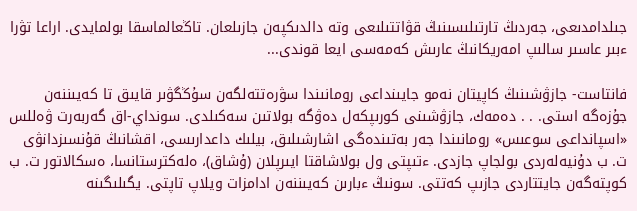جىلدامدىعى، جەردىڭ تارتىلىسىنىڭ قۋاتتىلىعى وتە دالدىكپەن جازىلعان. تاڭعالماسقا بولمايدى. اراعا تۋرا ءبىر عاسىر سالىپ امەريكانىڭ عارىش كەمەسى ايعا قوندى...

فانتاست- جازۋشىنىڭ كاپيتان نەمو جايىنداعى رومانىندا سۋرەتتەلگەن سۇڭگۋىر قايىق تا كەيىننەن جۇزەگە استى. . . دەمەك، جازۋشىنى كورىپكەل دەۋگە بولاتىن سەكىلدى. سونداي-اق گەربەرت ۋەللس «اسپانداعى سوعىس» رومانىندا جەر بەتىندەگى اشارشىلىق، بيلىك داعدارىسى، اقشانىڭ قۇنسىزدانۋى ت. ب دۇنيەلەردى بولجاپ جازدى. ءتىپتى ول بولاشاقتا ايىرپلان (ۇشاق)، ەلەكترستانسا، ەسكالاتور ت. ب كوپتەگەن جايتتاردى جازىپ كەتتى. سونىڭ ءبارىن كەيىننەن ادامزات ويلاپ تاپتى. يگىلىگىنە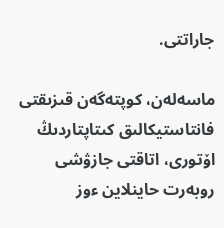جاراتتى.

ماسەلەن، كوپتەگەن قىزىقتى فانتاستيكالىق كىتاپتاردىڭ اۆتورى، اتاقتى جازۋشى روبەرت حاينلاين ءوز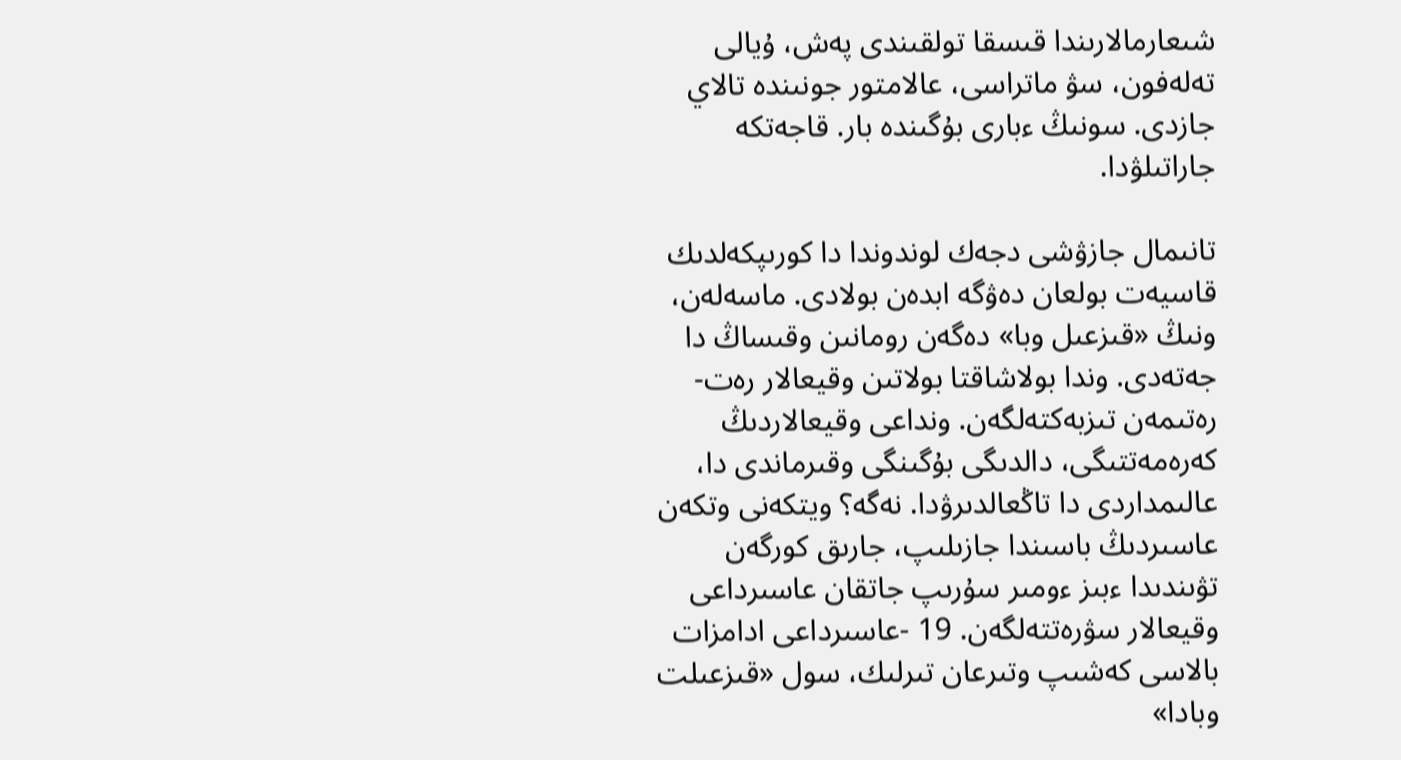شىعارمالارىندا قىسقا تولقىندى پەش، ۇيالى تەلەفون، سۋ ماتراسى، عالامتور جونىندە تالاي جازدى. سونىڭ ءبارى بۇگىندە بار. قاجەتكە جاراتىلۋدا.

تانىمال جازۋشى دجەك لوندوندا دا كورىپكەلدىك قاسيەت بولعان دەۋگە ابدەن بولادى. ماسەلەن، ونىڭ «قىزعىل وبا» دەگەن رومانىن وقىساڭ دا جەتەدى. وندا بولاشاقتا بولاتىن وقيعالار رەت-رەتىمەن تىزبەكتەلگەن. ونداعى وقيعالاردىڭ كەرەمەتتىگى، دالدىگى بۇگىنگى وقىرماندى دا، عالىمداردى دا تاڭعالدىرۋدا. نەگە؟ ويتكەنى وتكەن عاسىردىڭ باسىندا جازىلىپ، جارىق كورگەن تۋىندىدا ءبىز ءومىر سۇرىپ جاتقان عاسىرداعى وقيعالار سۋرەتتەلگەن. 19 -عاسىرداعى ادامزات بالاسى كەشىپ وتىرعان تىرلىك، سول «قىزعىلت وبادا»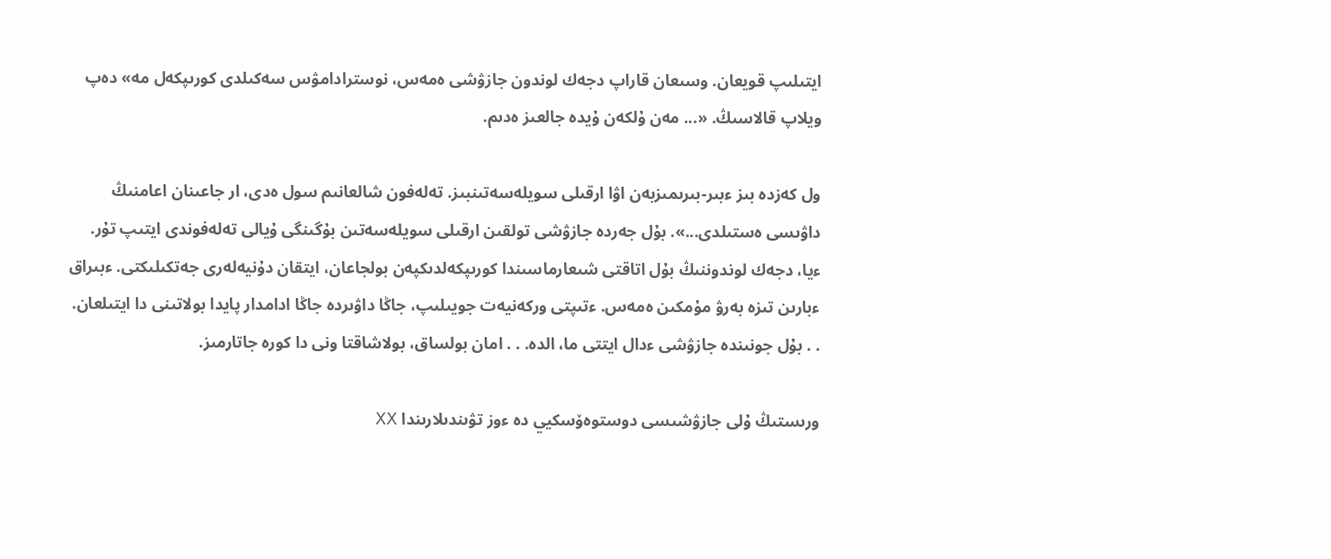ايتىلىپ قويعان. وسىعان قاراپ دجەك لوندون جازۋشى ەمەس، نوسترادامۋس سەكىلدى كورىپكەل مە» دەپ ويلاپ قالاسىڭ. «... مەن ۇلكەن ۇيدە جالعىز ەدىم.

ول كەزدە بىز ءبىر-بىرىمىزبەن اۋا ارقىلى سويلەسەتىنبىز. تەلەفون شالعانىم سول ەدى، ار جاعىنان اعامنىڭ داۋىسى ەستىلدى...». بۇل جەردە جازۋشى تولقىن ارقىلى سويلەسەتىن بۇگىنگى ۇيالى تەلەفوندى ايتىپ تۇر. ءيا، دجەك لوندوننىڭ بۇل اتاقتى شىعارماسىندا كورىپكەلدىكپەن بولجاعان، ايتقان دۇنيەلەرى جەتكىلىكتى. ءبىراق ءبارىن تىزە بەرۋ مۇمكىن ەمەس. ءتىپتى وركەنيەت جويىلىپ، جاڭا داۋىردە جاڭا ادامدار پايدا بولاتىنى دا ايتىلعان. . . بۇل جونىندە جازۋشى ءدال ايتتى ما، الدە. . . امان بولساق، بولاشاقتا ونى دا كورە جاتارمىز.

ورىستىڭ ۇلى جازۋشىسى دوستوەۆسكيي دە ءوز تۋىندىلارىندا ⅩⅩ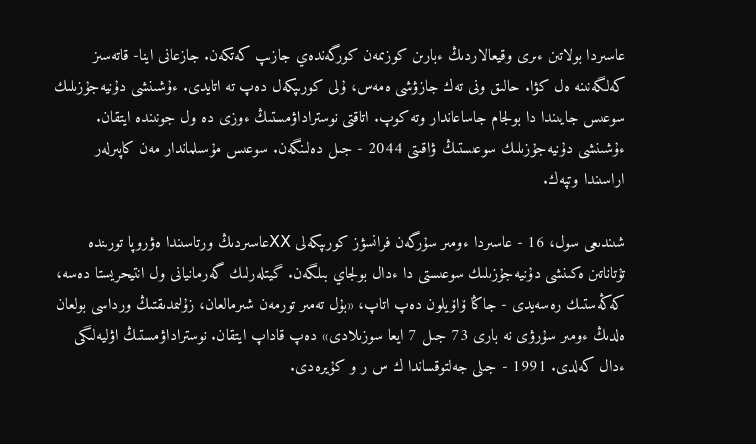عاسىردا بولاتىن ءىرى وقيعالاردىڭ ءبارىن كوزىمەن كورگەندەي جازىپ كەتكەن. جازعانى اينا- قاتەسىز كەلگەنىنە ەل كۋا. حالىق ونى تەك جازۋشى ەمەس، ۇلى كورىپكەل دەپ تە اتايدى. ءۇشىنشى دۇنيەجۇزىلىك سوعىس جايىندا دا بولجام جاساعاندار وتە كوپ. اتاقتى نوستراداۋمستىڭ ءوزى دە ول جونىندە ايتقان. ءۇشىنشى دۇنيەجۇزىلىك سوعىستىڭ ۋاقىتى 2044 - جىل دەلىنگەن. سوعىس مۇسىلماندار مەن كاپىرلەر اراسىندا وتپەك.

شىندىعى سول، 16 - عاسىردا ءومىر سۇرگەن فرانسۋز كورىپكەلى ⅩⅩعاسىردىڭ ورتاسىندا ەۋروپا تورىندە تۇتاناتىن ەكىنشى دۇنيەجۇزىلىك سوعىستى دا ءدال بولجاي بىلگەن. گيتلەرلىك گەرمانيانى ول انتيحريستا دەسە، كەڭەستىك رەسەيدى - جاڭا ۆاۆيلون دەپ اتاپ، «بۇل تەمىر تورمەن شىرمالعان، زۇلىمدىقتىڭ ورداسى بولعان ەلدىڭ ءومىر سۇرۋى نە بارى 73 جىل 7 ايعا سوزىلادى» دەپ قاداپ ايتقان. نوستراداۋمستىڭ اۋليەلىگى ءدال كەلدى. 1991 - جىلى جەلتوقساندا ك س ر و كۇيرەدى.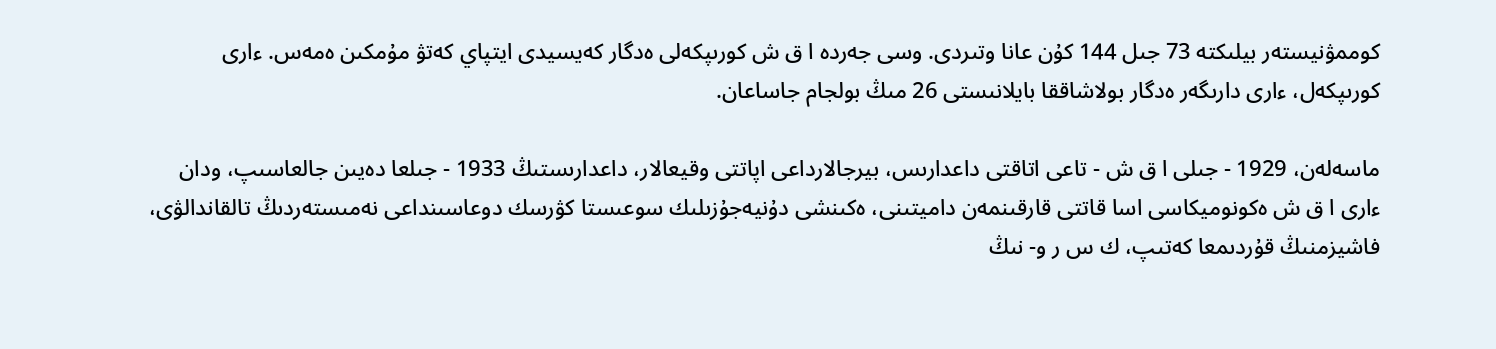كوممۋنيستەر بيلىكتە 73 جىل 144 كۇن عانا وتىردى. وسى جەردە ا ق ش كورىپكەلى ەدگار كەيسيدى ايتپاي كەتۋ مۇمكىن ەمەس. ءارى كورىپكەل، ءارى دارىگەر ەدگار بولاشاققا بايلانىستى 26 مىڭ بولجام جاساعان.

ماسەلەن، 1929 - جىلى ا ق ش - تاعى اتاقتى داعدارىس، بيرجالارداعى اپاتتى وقيعالار، داعدارىستىڭ 1933 - جىلعا دەيىن جالعاسىپ، ودان ءارى ا ق ش ەكونوميكاسى اسا قاتتى قارقىنمەن داميتىنى، ەكىنشى دۇنيەجۇزىلىك سوعىستا كۋرسك دوعاسىنداعى نەمىستەردىڭ تالقاندالۋى، فاشيزمنىڭ قۇردىمعا كەتىپ، ك س ر و- نىڭ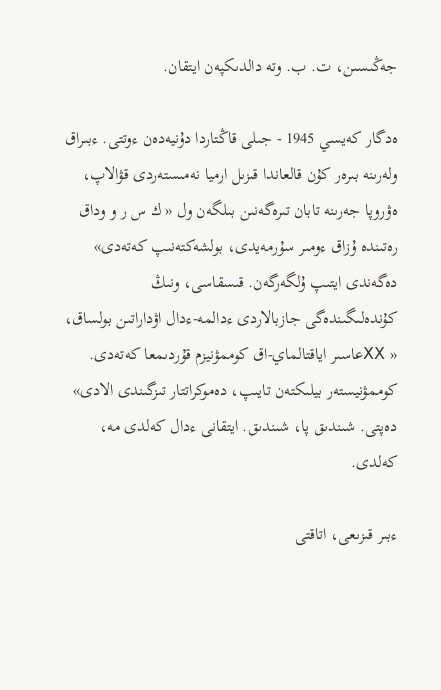جەڭىسىن، ت. ب. وتە دالدىكپەن ايتقان.

ەدگار كەيسي 1945 - جىلى قاڭتاردا دۇنيەدەن ءوتتى. ءبىراق ولەرىنە بىرەر كۇن قالعاندا قىزىل ارميا نەمىستەردى قۋالاپ، ەۋروپا جەرىنە تابان تىرەگەنىن بىلگەن ول « ك س ر و وداق رەتىندە ۇزاق ءومىر سۇرمەيدى، بولشەكتەنىپ كەتەدى» دەگەندى ايتىپ ۇلگەرگەن. قىسقاسى، ونىڭ كۇندەلىگىندەگى جازبالاردى ءدالمە-ءدال اۋداراتىن بولساق، « ⅩⅩعاسىر اياقتالماي-اق كوممۋنيزم قۇردىمعا كەتەدى. كوممۋنيستەر بيلىكتەن تايىپ، دەموكراتتار تىزگىندى الادى» دەپتى. شىندىق پا، شىندىق. ايتقانى ءدال كەلدى مە، كەلدى.

ءبىر قىزىعى، اتاقتى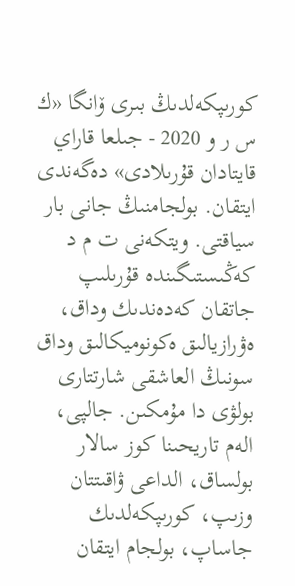كورىپكەلدىڭ بىرى ۆانگا «ك س ر و 2020 - جىلعا قاراي قايتادان قۇرىلادى» دەگەندى ايتقان. بولجامنىڭ جانى بار سياقتى. ويتكەنى ت م د كەڭىستىگىندە قۇرىلىپ جاتقان كەدەندىك وداق، ەۋرازيالىق ەكونوميكالىق وداق سونىڭ العاشقى شارتتارى بولۋى دا مۇمكىن. جالپى، الەم تاريحىنا كوز سالار بولساق، الداعى ۋاقىتتان وزىپ، كورىپكەلدىك جاساپ، بولجام ايتقان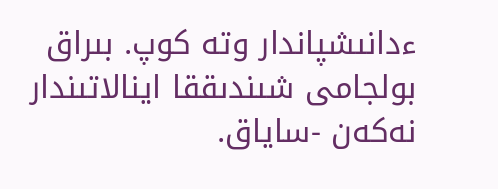ءدانىشپاندار وتە كوپ. بىراق بولجامى شىندىققا اينالاتىندار نەكەن -ساياق.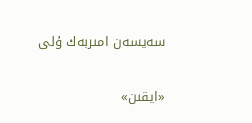سەيسەن امىربەك ۇلى

«ايقىن»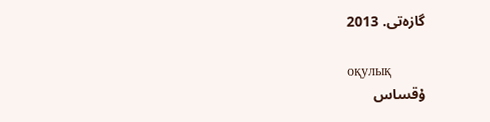گازەتى. 2013

оқулық
ۇقساس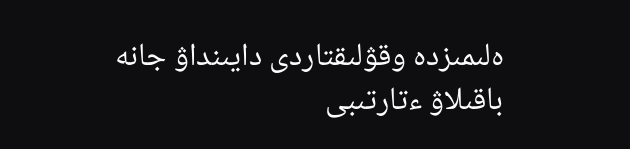ەلىمىزدە وقۋلىقتاردى دايىنداۋ جانە باقىلاۋ ءتارتىبى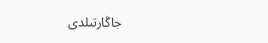جاڭارتىلدى